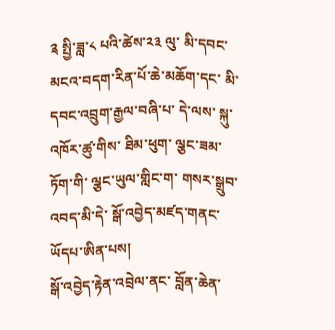༉ སྤྱི་ཟླ་༨ པའི་ཚེས་༢༣ ལུ་ མི་དབང་མངའ་བདག་རིན་པོ་ཆེ་མཆོག་དང་ མི་དབང་འབྲུག་རྒྱལ་བཞི་པ་ དེ་ལས་ སྐུ་འཁོར་ཚུ་གིས་ ཐིམ་ཕུག་ ལྕང་ཟམ་ཏོག་གི་ ལྕང་ཡུལ་གླིང་ག་ གསར་སྒྲུབ་འབད་མི་དེ་ སྒོ་འབྱེད་མཛད་གནང་ཡོདཔ་ཨིན་པས།
སྒོ་འབྱེད་རྟེན་འབྲེལ་ནང་ བློན་ཆེན་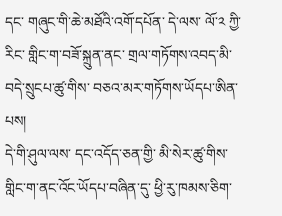དང་ གཞུང་གི་ཆེ་མཐོའི་འགོ་དཔོན་ དེ་ལས་ ལོ་༢ ཀྱི་རིང་ གླིང་ག་བཟོ་སྐྲུན་ནང་ གྲལ་གཏོགས་འབད་མི་ བདེ་སྲུངཔ་ཚུ་གིས་ བཅའ་མར་གཏོགས་ཡོདཔ་ཨིན་པས།
དེ་གི་ཤུལ་ལས་ དང་འདོད་ཅན་གྱི་ མི་སེར་ཚུ་གིས་ གླིང་ག་ནང་འོང་ཡོདཔ་བཞིན་དུ་ ཕྱི་རུ་ཁམས་ཅིག་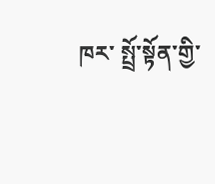ཁར་ སྤྲོ་སྟོན་གྱི་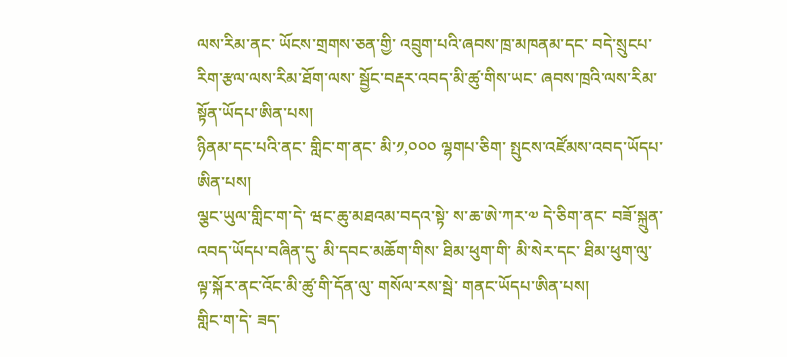ལས་རིམ་ནང་ ཡོངས་གྲགས་ཅན་གྱི་ འབྲུག་པའི་ཞབས་ཁྲ་མཁནམ་དང་ བདེ་སྲུངཔ་རིག་རྩལ་ལས་རིམ་ཐོག་ལས་ སྦྱོང་བརྡར་འབད་མི་ཚུ་གིས་ཡང་ ཞབས་ཁྲའི་ལས་རིམ་སྟོན་ཡོདཔ་ཨིན་པས།
ཉིནམ་དང་པའི་ནང་ གླིང་ག་ནང་ མི་༡,༠༠༠ ལྷགཔ་ཅིག་ སྤུངས་འཛོམས་འབད་ཡོདཔ་ཨིན་པས།
ལྕང་ཡུལ་གླིང་ག་དེ་ ཝང་ཆུ་མཐའམ་བདའ་སྟེ་ ས་ཆ་ཨེ་ཀར་༧ དེ་ཅིག་ནང་ བཟོ་སྐྲུན་འབད་ཡོདཔ་བཞིན་དུ་ མི་དབང་མཆོག་གིས་ ཐིམ་ཕུག་གི་ མི་སེར་དང་ ཐིམ་ཕུག་ལུ་ ལྟ་སྐོར་ནང་འོང་མི་ཚུ་གི་དོན་ལུ་ གསོལ་རས་སྦེ་ གནང་ཡོདཔ་ཨིན་པས།
གླིང་ག་དེ་ ཟད་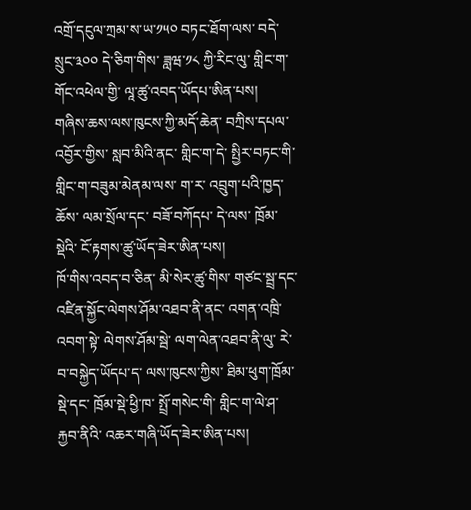འགྲོ་དངུལ་ཀྲམ་ས་ཡ་༡༥༠ བཏང་ཐོག་ལས་ བདེ་སྲུང་༣༠༠ དེ་ཅིག་གིས་ ཟླཝ་༡༨ ཀྱི་རིང་ལུ་ གླིང་ག་གོང་འཕེལ་གྱི་ ལཱ་ཚུ་འབད་ཡོདཔ་ཨིན་པས།
གཞིས་ཆས་ལས་ཁུངས་ཀྱི་མདོ་ཆེན་ བཀྲིས་དཔལ་འབྱོར་གྱིས་ སླབ་མིའི་ནང་ གླིང་ག་དེ་ སྤྱིར་བཏང་གི་ གླིང་ག་བཟུམ་མེནམ་ལས་ ག་ར་ འབྲུག་པའི་ཁྱད་ཆོས་ ལམ་སྲོལ་དང་ བཟོ་བཀོདཔ་ དེ་ལས་ ཁྲོམ་སྡེའི་ ངོ་རྟགས་ཚུ་ཡོད་ཟེར་ཨིན་པས།
ཁོ་གིས་འབད་བ་ཅིན་ མི་སེར་ཚུ་གིས་ གཙང་སྦྲ་དང་ འཛིན་སྐྱོང་ལེགས་ཤོམ་འཐབ་ནི་ནང་ འགན་འཁྲི་འབག་སྟེ་ ལེགས་ཤོམ་སྦེ་ ལག་ལེན་འཐབ་ནི་ལུ་ རེ་བ་བསྐྱེད་ཡོདཔ་ད་ ལས་ཁུངས་ཀྱིས་ ཐིམ་ཕུག་ཁྲོམ་སྡེ་དང་ ཁྲོམ་སྡེ་ཕྱི་ཁ་ སྤྲོ་གསེང་གི་ གླིང་ག་ལེ་ཤ་རྐྱབ་ནིའི་ འཆར་གཞི་ཡོད་ཟེར་ཨིན་པས།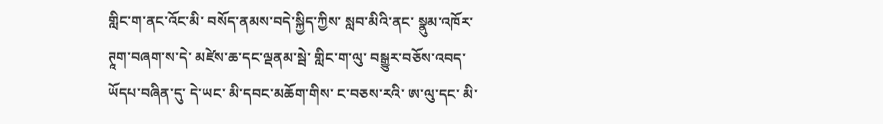གླིང་ག་ནང་འོང་མི་ བསོད་ནམས་བདེ་སྐྱིད་ཀྱིས་ སླབ་མིའི་ནང་ སྣུམ་འཁོར་ཊཱག་བཞག་ས་དེ་ མཛེས་ཆ་དང་ལྡནམ་སྦེ་ གླིང་ག་ལུ་ བསྒྱུར་བཅོས་འབད་ཡོདཔ་བཞིན་དུ་ དེ་ཡང་ མི་དབང་མཆོག་གིས་ ང་བཅས་རའི་ ཨ་ལུ་དང་ མི་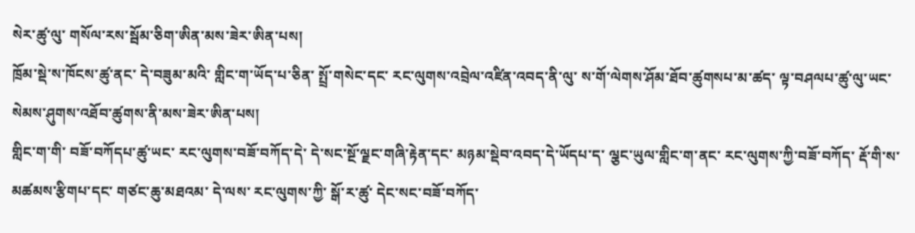སེར་ཚུ་ལུ་ གསོལ་རས་སྦོམ་ཅིག་ཨིན་མས་ཟེར་ཨིན་པས།
ཁྲོམ་སྡེ་ས་ཁོངས་ཚུ་ནང་ དེ་བཟུམ་མའི་ གླིང་ག་ཡོད་པ་ཅིན་ སྤྲོ་གསེང་དང་ རང་ལུགས་འབྲེལ་འཛིན་འབད་ནི་ལུ་ ས་གོ་ལེགས་ཤོམ་ཐོབ་ཚུགསཔ་མ་ཚད་ ལྟ་བཤལཔ་ཚུ་ལུ་ཡང་ སེམས་ཤུགས་འཐོབ་ཚུགས་ནི་མས་ཟེར་ཨིན་པས།
གླིང་ག་གི་ བཟོ་བཀོདཔ་ཚུ་ཡང་ རང་ལུགས་བཟོ་བཀོད་དེ་ དེ་སང་སྔོ་ལྗང་གཞི་རྟེན་དང་ མཉམ་སྡེབ་འབད་དེ་ཡོདཔ་ད་ ལྕང་ཡུལ་གླིང་ག་ནང་ རང་ལུགས་ཀྱི་བཟོ་བཀོད་ རྡོ་གི་ས་མཚམས་རྩིགཔ་དང་ གཙང་ཆུ་མཐའམ་ དེ་ལས་ རང་ལུགས་ཀྱི་ སྒོ་ར་ཚུ་ དེང་སང་བཟོ་བཀོད་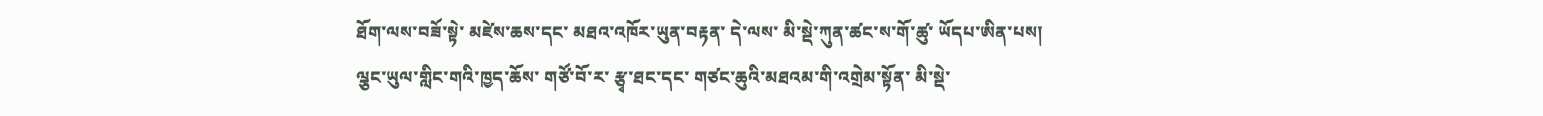ཐོག་ལས་བཟོ་སྟེ་ མཛེས་ཆས་དང་ མཐའ་འཁོར་ཡུན་བརྟན་ དེ་ལས་ མི་སྡེ་ཀུན་ཚང་ས་གོ་ཚུ་ ཡོདཔ་ཨིན་པས།
ལྕང་ཡུལ་གླིང་གའི་ཁྱད་ཆོས་ གཙོ་བོ་ར་ རྩྭ་ཐང་དང་ གཙང་ཆུའི་མཐའམ་གི་འགྲེམ་སྟོན་ མི་སྡེ་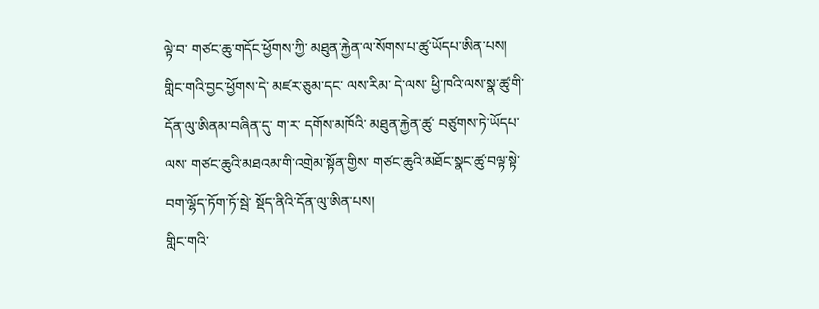ལྟེ་བ་ གཙང་ཆུ་གདོང་ཕྱོགས་ཀྱི་ མཐུན་རྐྱེན་ལ་སོགས་པ་ཚུ་ཡོདཔ་ཨིན་པས།
གླིང་གའི་བྱང་ཕྱོགས་དེ་ མཛར་ཅུམ་དང་ ལས་རིམ་ དེ་ལས་ ཕྱི་ཁའི་ལས་སྣ་ཚུ་གི་དོན་ལུ་ཨིནམ་བཞིན་དུ་ ག་ར་ དགོས་མཁོའི་ མཐུན་རྐྱེན་ཚུ་ བཙུགས་ཏེ་ཡོདཔ་ལས་ གཙང་ཆུའི་མཐའམ་གི་འགྲེམ་སྟོན་གྱིས་ གཙང་ཆུའི་མཐོང་སྣང་ཚུ་བལྟ་སྟེ་ བག་ལྷོད་ཏོག་ཏོ་སྦེ་ སྡོད་ནིའི་དོན་ལུ་ཨིན་པས།
གླིང་གའི་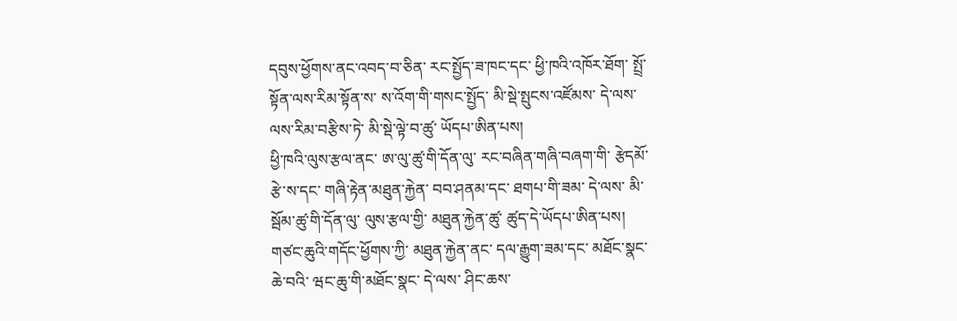དབུས་ཕྱོགས་ནང་འབད་བ་ཅིན་ རང་སྤྱོད་ཟ་ཁང་དང་ ཕྱི་ཁའི་འཁོར་ཐོག་ སྤྲོ་སྟོན་ལས་རིམ་སྟོན་ས་ ས་འོག་གི་གསང་སྤྱོད་ མི་སྡེ་སྤུངས་འཛོམས་ དེ་ལས་ ལས་རིམ་བརྩིས་ཏེ་ མི་སྡེ་ལྟེ་བ་ཚུ་ ཡོདཔ་ཨིན་པས།
ཕྱི་ཁའི་ལུས་རྩལ་ནང་ ཨ་ལུ་ཚུ་གི་དོན་ལུ་ རང་བཞིན་གཞི་བཞག་གི་ རྩེདམོ་རྩེ་ས་དང་ གཞི་རྟེན་མཐུན་རྐྱེན་ བབ་ཤནམ་དང་ ཐགཔ་གི་ཟམ་ དེ་ལས་ མི་སྦོམ་ཚུ་གི་དོན་ལུ་ ལུས་རྩལ་གྱི་ མཐུན་རྐྱེན་ཚུ་ ཚུད་དེ་ཡོདཔ་ཨིན་པས།
གཙང་ཆུའི་གདོང་ཕྱོགས་ཀྱི་ མཐུན་རྐྱེན་ནང་ དལ་རྒྱུག་ཟམ་དང་ མཐོང་སྣང་ཆེ་བའི་ ཝང་ཆུ་གི་མཐོང་སྣང་ དེ་ལས་ ཤིང་ཆས་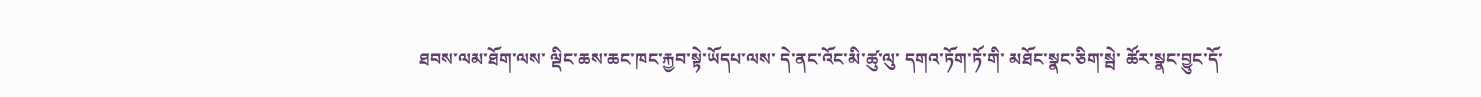ཐབས་ལམ་ཐོག་ལས་ ལྡིང་ཆས་ཆང་ཁང་རྐྱབ་སྟེ་ཡོདཔ་ལས་ དེ་ནང་འོང་མི་ཚུ་ལུ་ དགའ་ཏོག་ཏོ་གི་ མཐོང་སྣང་ཅིག་སྦེ་ ཚོར་སྣང་བྱུང་དོ་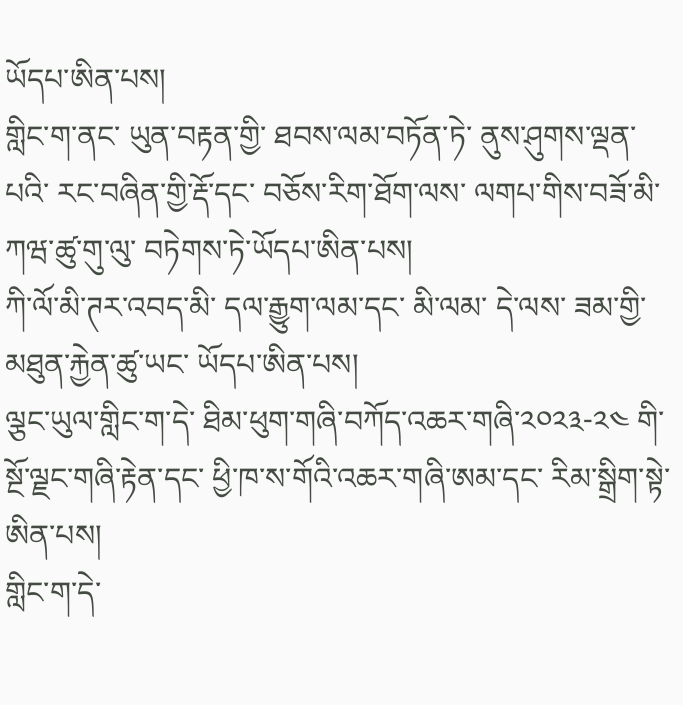ཡོདཔ་ཨིན་པས།
གླིང་ག་ནང་ ཡུན་བརྟན་གྱི་ ཐབས་ལམ་བཏོན་ཏེ་ ནུས་ཤུགས་ལྡན་པའི་ རང་བཞིན་གྱི་རྡོ་དང་ བཅོས་རིག་ཐོག་ལས་ ལགཔ་གིས་བཟོ་མི་ ཀཝ་ཚུ་གུ་ལུ་ བཏེགས་ཏེ་ཡོདཔ་ཨིན་པས།
ཀི་ལོ་མི་ཊར་འབད་མི་ དལ་རྒྱུག་ལམ་དང་ མི་ལམ་ དེ་ལས་ ཟམ་གྱི་མཐུན་རྐྱེན་ཚུ་ཡང་ ཡོདཔ་ཨིན་པས།
ལྕང་ཡུལ་གླིང་ག་དེ་ ཐིམ་ཕུག་གཞི་བཀོད་འཆར་གཞི་༢༠༢༣-༢༤ གི་ སྔོ་ལྗང་གཞི་རྟེན་དང་ ཕྱི་ཁ་ས་གོའི་འཆར་གཞི་ཨམ་དང་ རིམ་སྒྲིག་སྟེ་ཨིན་པས།
གླིང་ག་དེ་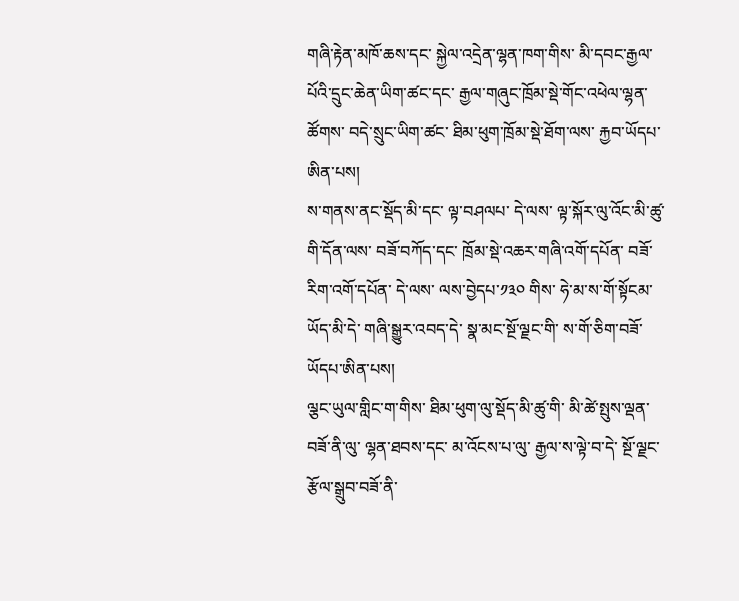གཞི་རྟེན་མཁོ་ཆས་དང་ སྐྱེལ་འདྲེན་ལྷན་ཁག་གིས་ མི་དབང་རྒྱལ་པོའི་དྲུང་ཆེན་ཡིག་ཚང་དང་ རྒྱལ་གཞུང་ཁྲོམ་སྡེ་གོང་འཕེལ་ལྷན་ཚོགས་ བདེ་སྲུང་ཡིག་ཚང་ ཐིམ་ཕུག་ཁྲོམ་སྡེ་ཐོག་ལས་ རྐྱབ་ཡོདཔ་ཨིན་པས།
ས་གནས་ནང་སྡོད་མི་དང་ ལྟ་བཤལཔ་ དེ་ལས་ ལྟ་སྐོར་ལུ་འོང་མི་ཚུ་གི་དོན་ལས་ བཟོ་བཀོད་དང་ ཁྲོམ་སྡེ་འཆར་གཞི་འགོ་དཔོན་ བཟོ་རིག་འགོ་དཔོན་ དེ་ལས་ ལས་བྱེདཔ་༡༣༠ གིས་ ཧེ་མ་ས་གོ་སྟོངམ་ཡོད་མི་དེ་ གཞི་སྒྱུར་འབད་དེ་ སྣ་མང་སྔོ་ལྗང་གི་ ས་གོ་ཅིག་བཟོ་ཡོདཔ་ཨིན་པས།
ལྕང་ཡུལ་གླིང་ག་གིས་ ཐིམ་ཕུག་ལུ་སྡོད་མི་ཚུ་གི་ མི་ཚེ་སྤུས་ལྡན་བཟོ་ནི་ལུ་ ལྷན་ཐབས་དང་ མ་འོངས་པ་ལུ་ རྒྱལ་ས་ལྟེ་བ་དེ་ སྔོ་ལྗང་རྩོལ་སྒྲུབ་བཟོ་ནི་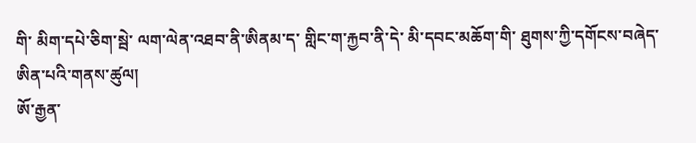གི་ མིག་དཔེ་ཅིག་སྦེ་ ལག་ལེན་འཐབ་ནི་ཨིནམ་ད་ གླིང་ག་རྐྱབ་ནི་དེ་ མི་དབང་མཆོག་གི་ ཐུགས་ཀྱི་དགོངས་བཞེད་ ཨིན་པའི་གནས་ཚུལ།
ཨོ་རྒྱན་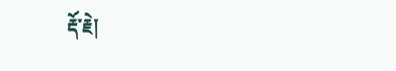རྡོ་རྗེ།